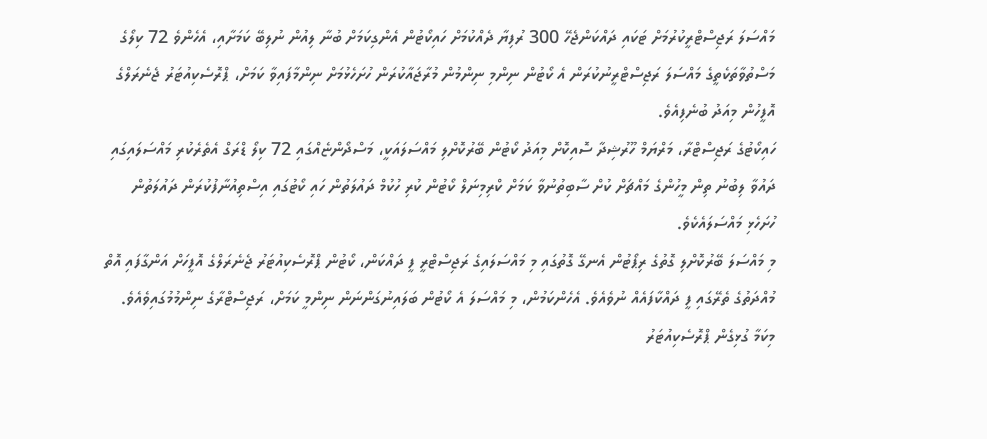މައްސަލަ ރަޖިސްޓްރީކުރުމަށް ޓަކައި ދައްކަންޖެހޭ 300 ރުފިޔާ ދެއްކުމަށް ހައިކޯޓުން އެންގިކަމަށް ބުނާ ލިއުން ނުލިބޭ ކަމަށާއި، އެހެންވެ 72 ކިލޯގެ މަސްތުވާތަކެތީގެ މައްސަލަ ރަޖިސްޓްރީނުކުރަން އެ ކޯޓުން ނިންމި ނިންމުން މުރާޖައާކުރަން ހުށަހެޅުމަށް ނިންމާފައިވާ ކަމަށް، ޕްރޮސެކިއުޓަރު ޖެނެރަލްގެ އޮފީހުން މިއަދު ބުނެފިއެވެ.
ހައިކޯޓުގެ ރަޖިސްޓްރާ، މަރްޔަމް ހޫރުޝިދާ ސޮއިކޮށް މިއަދު ކޯޓުން ބޭރުކޮށްލި މައްސަލައަކީ، މަސްދޯންޏެއްގައި 72 ކިލޯ ޑްރަގް އެތެރެކުރި މައްސަލައިގައި ދައުވާ ލިބުނު ތިން މީހުންގެ މައްޗަށް ކުށް ސާބިތުނުވާ ކަމަށް ކްރިމިނަލް ކޯޓުން ކުރި ހުކުމް ދައުލަތުން ހައި ކޯޓުގައި އިސްތިއުނާފުކުރަން ދައުލަތުން ހުށަހެޅި މައްސަލައެކެވެ.
މި މައްސަލަ ބޭރުކޮށްލި ގޮތުގެ ރިޕޯޓުން އެނގޭ ގޮތުގައި މި މައްސަލައިގެ ރަޖިސްޓްރީ ފީ ދައްކަން، ކޯޓުން ޕްރޮސެކިއުޓަރު ޖެނެރަލްގެ އޮފީހަށް އަންގާފައި އޮތް މުއްދަތުގެ ތެރޭގައި ފީ ދައްކާފައެއް ނުވެއެވެ. އެހެންކަމުން، މި މައްސަލަ އެ ކޯޓުން ބަލައިނުގަންނަން ނިންމީ ކަމަށް، ރަޖިސްޓްރާގެ ނިންމުމުގައިވެއެވެ.
މިކަމާ ގުޅިގެން ޕްރޮސެކިއުޓަރު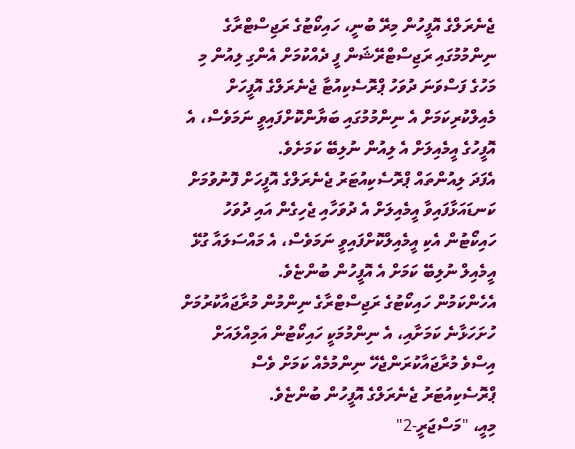ޖެނެރަލްގެ އޮފީހުން މިރޭ ބުނީ، ހައިކޯޓުގެ ރަޖިސްޓްރާގެ ނިންމުމުގައި ރަޖިސްޓްރޭޝަން ފީ ދެއްކުމަށް އެންގި ލިއުން މި މަހުގެ ފަސްވަނަ ދުވަހު ޕްރޮސެކިއުޓާ ޖެނެރަލްގެ އޮފީހަށް މެއިލްކުރިކަމަށް އެ ނިންމުމުގައި ބަޔާންކޮށްފައިވީ ނަމަވެސް، އެ އޮފީހުގެ އީމެއިލަށް އެ ލިއުން ނުލިބޭ ކަމަށެވެ.
އެފަދަ ލިއުންތައް ޕްރޮސެކިއުޓަރު ޖެނެރަލްގެ އޮފީހަށް ފޮނުވުމަށް ކަނޑައަޅާފައިވާ އީމެއިލަށް އެ ދުވަހާއި ޖެހިގެން އައި ދުވަހު ހައިކޯޓުން އެކި އީމެއިލްކޮށްފައިވީ ނަމަވެސް، އެ މައްސަލައާ ގުޅޭ އީމެއިލް ނުލިބޭ ކަމަށް އެ އޮފީހުން ބުންޏެވެ.
އެހެންކަމުން ހައިކޯޓުގެ ރަޖިސްޓްރާގެ ނިންމުން މުރާޖައާކުރުމަށް ހުށަހަޅާނެ ކަމަށާއި، އެ ނިންމުމަކީ ހައިކޯޓުން އަމިއްލައަށް އިސްވެ މުރާޖައާކުރަންޖެހޭ ނިންމުމެއް ކަމަށް ވެސް ޕްރޮސެކިއުޓަރު ޖެނެރަލްގެ އޮފީހުން ބުންޏެވެ.
މިއީ، "މަސްޖަރީ-2"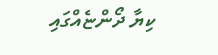ކިޔާ ދޯންޏެއްގައި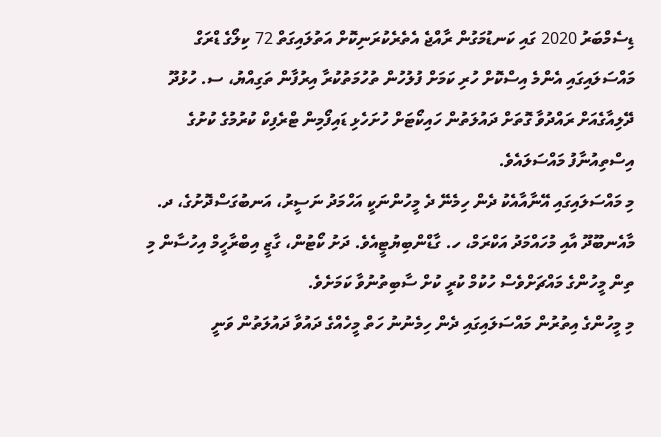ޑިސެމްބަރު 2020 ގައި ކަނޑުމަގުން ރާއްޖެ އެތެރެކުރަނިކޮށް އަތުލައިގަތް 72 ކިލޯގެ ޑްރަގް މައްސަލައިގައި އެންމެ އިސްކޮށް ހުރި ކަމަށް ފުލުހުން ތުހުމަތުކުރާ އިރުފާން ތަގިއްޔު، ސ. ހުޅުދޫ ދޭލިއާގެއަށް ރައްދުވާ ގޮތަށް ދައުލަތުން ހައިކޯޓަށް ހުށަހެޅި ޑައިފޯމިން ޓްރެފިކް ކުރުމުގެ ކުށުގެ އިސްތިއުނާފު މައްސަލައެވެ.
މި މައްސަލައިގައި އޭނާއާއެކު ދެން ހިމެނޭ ދެ މީހުންނަކީ އަހްމަދު ނަސީރު، އަނބުގަސްދޮށުގެ، ދ. މާއެނބޫދޫ އާއި މުހައްމަދު އަކްރަމް، ހ. ގާޑްންބިޔުޓީއެވެ. ދަށު ކޯޓުން، ގާޒީ އިބްރާހީމް އިހުސާން މި ތިން މީހުންގެ މައްޗަށްވެސް ހުކުމް ކުރީ ކުށް ސާބިތުނުވާ ކަމަށެވެ.
މި މީހުންގެ އިތުރުން މައްސަލައިގައި ދެން ހިމެނުނު ހަތް މީހެއްގެ ދައުވާ ދައުލަތުން ވަނީ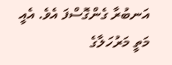އަނބުރާ ގެންގޮސްފަ އެވެ. އެއީ މަތީ މަރުހަލާގެ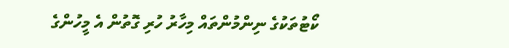ކޯޓުތަކުގެ ނިންމުންތައް މިހާރު ހުރި ގޮތުން އެ މީހުންގެ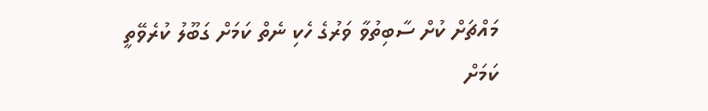މައްޗަށް ކުށް ސާބިތުވާ ވަރުގެ ހެކި ނެތް ކަމަށް ގަބޫލު ކުރެވޭތީ ކަމަށް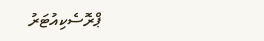ޕްރޮސެކިއުޓަރު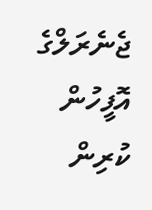ޖެނެރަލްގެ އޮފީހުން ކުރިން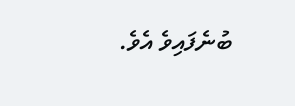ބުނެފައިވެ އެވެ.